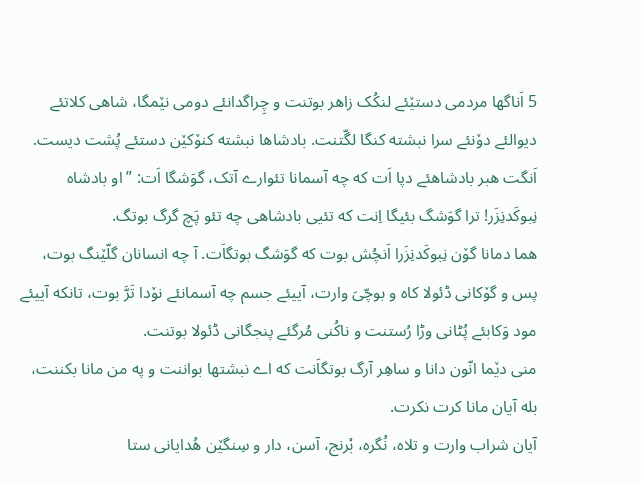5 اَناگها مردمی دستێئے لنکُک زاهر بوتنت و چِراگدانئے دومی نێمگا، شاهی کلاتئے دیوالئے دۆنئے سرا نبشته کنگا لگّتنت. بادشاها نبشته کنۆکێن دستئے پُشت دیست.
اَنگت هبر بادشاهئے دپا اَت که چه آسمانا تئوارے آتک، گوَشگا اَت: ”او بادشاه نِبوکَدنِزَر! ترا گوَشگ بئیگا اِنت که تئیی بادشاهی چه تئو پَچ گرگ بوتگ.
هما دمانا گۆن نِبوکَدنِزَرا اَنچُش بوت که گوَشگ بوتگاَت. آ چه انسانان گلّێنگ بوت، پس و گۆکانی ڈئولا کاه و بوچّیَ وارت، آییئے جسم چه آسمانئے نۆدا تَرَّ بوت، تانکه آییئے مود وَکابئے پُٹانی وڑا رُستنت و ناکُنی مُرگئے پنجگانی ڈئولا بوتنت.
منی دێما انّون دانا و ساهِر آرگ بوتگاَنت که اے نبشتها بواننت و په من مانا بکننت، بله آیان مانا کرت نکرت.
آیان شراب وارت و تلاه، نُگره، بْرنج، آسن، دار و سِنگێن هُدایانی ستا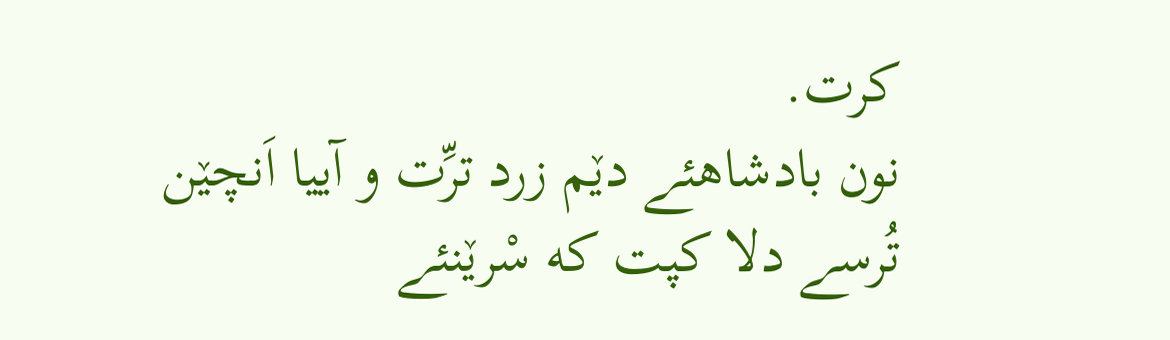کرت.
نون بادشاهئے دێم زرد ترِّت و آییا اَنچێن تُرسے دلا کپت که سْرێنئے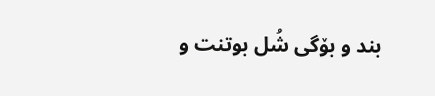بند و بۆگی شُل بوتنت و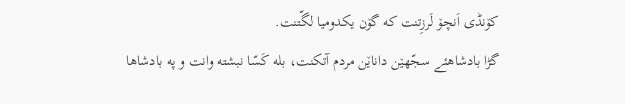کۆنڈی اَنچۆ لَرزِتنت که گۆن یکدومیا لگّتنت.
گڑا بادشاهئے سجّهێن داناێن مردم آتکنت، بله کَسّا نبشته وانت و په بادشاها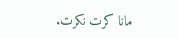مانا کرت نکرت.